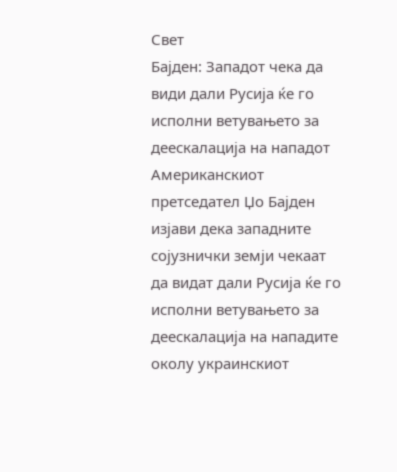Свет
Бајден: Западот чека да види дали Русија ќе го исполни ветувањето за деескалација на нападот
Американскиот претседател Џо Бајден изјави дека западните сојузнички земји чекаат да видат дали Русија ќе го исполни ветувањето за деескалација на нападите околу украинскиот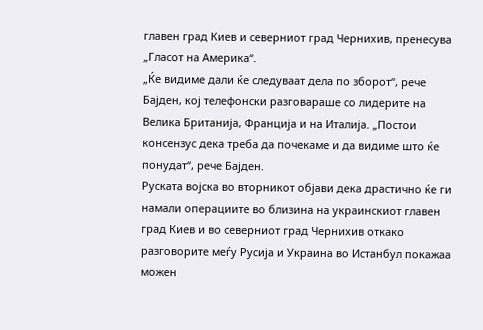главен град Киев и северниот град Чернихив, пренесува „Гласот на Америка“.
„Ќе видиме дали ќе следуваат дела по зборот“, рече Бајден, кој телефонски разговараше со лидерите на Велика Британија, Франција и на Италија. „Постои консензус дека треба да почекаме и да видиме што ќе понудат“, рече Бајден.
Руската војска во вторникот објави дека драстично ќе ги намали операциите во близина на украинскиот главен град Киев и во северниот град Чернихив откако разговорите меѓу Русија и Украина во Истанбул покажаа можен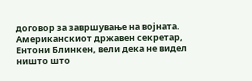договор за завршување на војната.
Американскиот државен секретар, Ентони Блинкен, вели дека не видел ништо што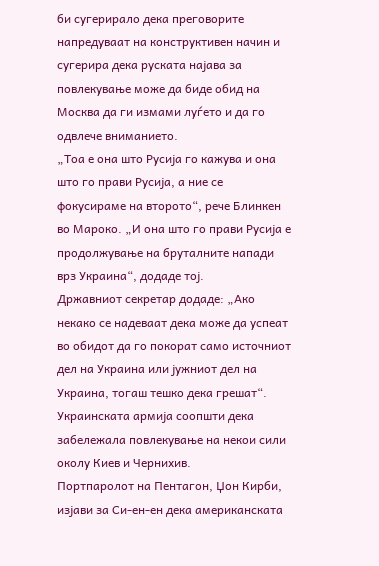би сугерирало дека преговорите напредуваат на конструктивен начин и сугерира дека руската најава за повлекување може да биде обид на Москва да ги измами луѓето и да го одвлече вниманието.
„Тоа е она што Русија го кажува и она што го прави Русија, а ние се фокусираме на второто“, рече Блинкен во Мароко. „И она што го прави Русија е продолжување на бруталните напади врз Украина“, додаде тој.
Државниот секретар додаде: „Ако некако се надеваат дека може да успеат во обидот да го покорат само источниот дел на Украина или јужниот дел на Украина, тогаш тешко дека грешат“.
Украинската армија соопшти дека забележала повлекување на некои сили околу Киев и Чернихив.
Портпаролот на Пентагон, Џон Кирби, изјави за Си-ен-ен дека американската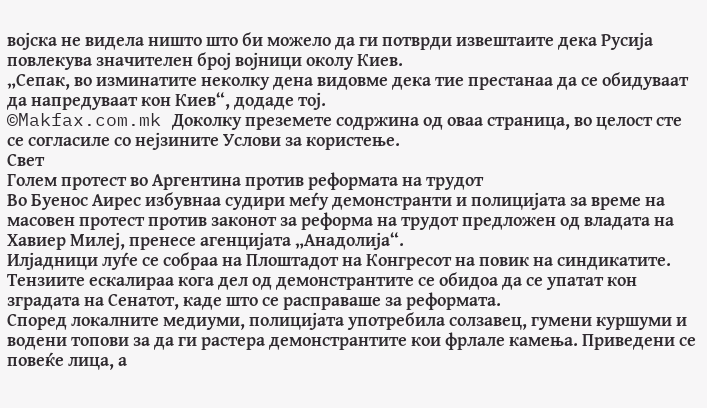војска не видела ништо што би можело да ги потврди извештаите дека Русија повлекува значителен број војници околу Киев.
„Сепак, во изминатите неколку дена видовме дека тие престанаа да се обидуваат да напредуваат кон Киев“, додаде тој.
©Makfax.com.mk Доколку преземете содржина од оваа страница, во целост сте се согласиле со нејзините Услови за користење.
Свет
Голем протест во Аргентина против реформата на трудот
Во Буенос Аирес избувнаа судири меѓу демонстранти и полицијата за време на масовен протест против законот за реформа на трудот предложен од владата на Хавиер Милеј, пренесе агенцијата „Анадолија“.
Илјадници луѓе се собраа на Плоштадот на Конгресот на повик на синдикатите. Тензиите ескалираа кога дел од демонстрантите се обидоа да се упатат кон зградата на Сенатот, каде што се расправаше за реформата.
Според локалните медиуми, полицијата употребила солзавец, гумени куршуми и водени топови за да ги растера демонстрантите кои фрлале камења. Приведени се повеќе лица, а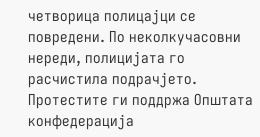четворица полицајци се повредени. По неколкучасовни нереди, полицијата го расчистила подрачјето.
Протестите ги поддржа Општата конфедерација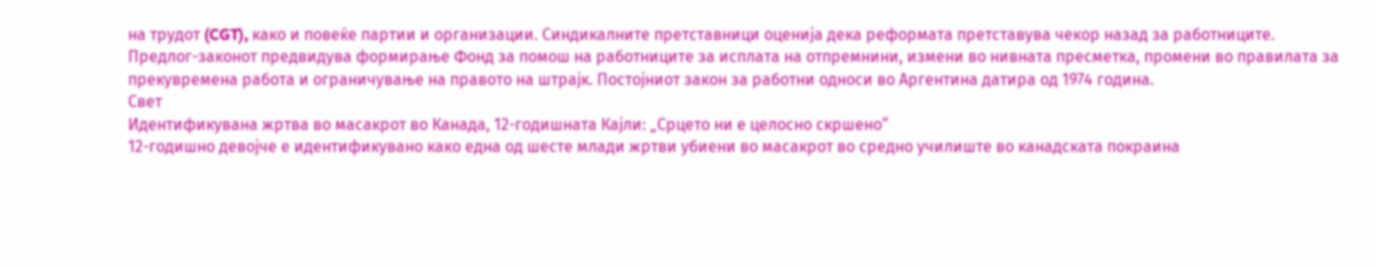на трудот (CGT), како и повеќе партии и организации. Синдикалните претставници оценија дека реформата претставува чекор назад за работниците.
Предлог-законот предвидува формирање Фонд за помош на работниците за исплата на отпремнини, измени во нивната пресметка, промени во правилата за прекувремена работа и ограничување на правото на штрајк. Постојниот закон за работни односи во Аргентина датира од 1974 година.
Свет
Идентификувана жртва во масакрот во Канада, 12-годишната Кајли: „Срцето ни е целосно скршено“
12-годишно девојче е идентификувано како една од шесте млади жртви убиени во масакрот во средно училиште во канадската покраина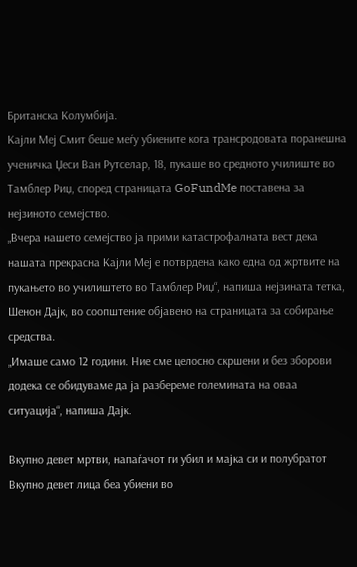Британска Колумбија.
Кајли Меј Смит беше меѓу убиените кога трансродовата поранешна ученичка Џеси Ван Рутселар, 18, пукаше во средното училиште во Тамблер Риџ, според страницата GoFundMe поставена за нејзиното семејство.
„Вчера нашето семејство ја прими катастрофалната вест дека нашата прекрасна Кајли Меј е потврдена како една од жртвите на пукањето во училиштето во Тамблер Риџ“, напиша нејзината тетка, Шенон Дајк, во соопштение објавено на страницата за собирање средства.
„Имаше само 12 години. Ние сме целосно скршени и без зборови додека се обидуваме да ја разбереме големината на оваа ситуација“, напиша Дајк.

Вкупно девет мртви, напаѓачот ги убил и мајка си и полубратот
Вкупно девет лица беа убиени во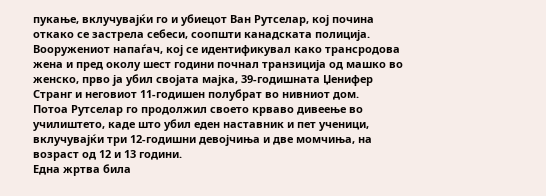пукање, вклучувајќи го и убиецот Ван Рутселар, кој почина откако се застрела себеси, соопшти канадската полиција.
Вооружениот напаѓач, кој се идентификувал како трансродова жена и пред околу шест години почнал транзиција од машко во женско, прво ја убил својата мајка, 39-годишната Џенифер Странг и неговиот 11-годишен полубрат во нивниот дом.
Потоа Рутселар го продолжил своето крваво дивеење во училиштето, каде што убил еден наставник и пет ученици, вклучувајќи три 12-годишни девојчиња и две момчиња, на возраст од 12 и 13 години.
Една жртва била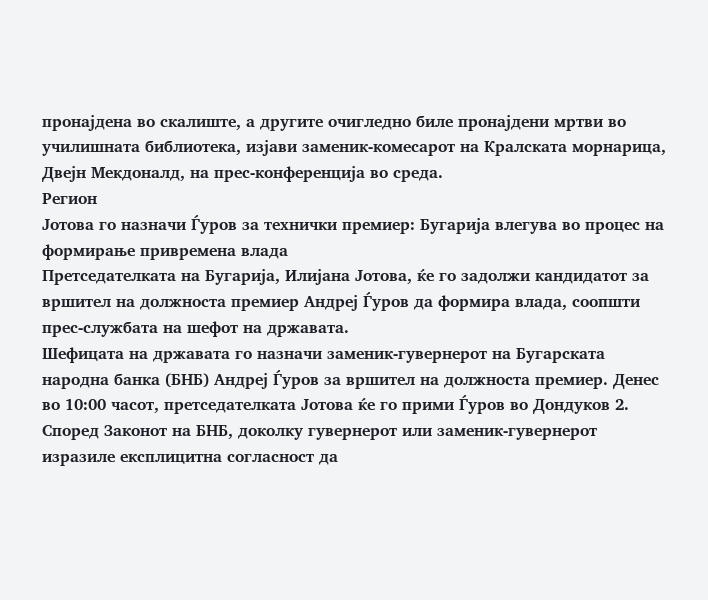пронајдена во скалиште, а другите очигледно биле пронајдени мртви во училишната библиотека, изјави заменик-комесарот на Кралската морнарица, Двејн Мекдоналд, на прес-конференција во среда.
Регион
Јотова го назначи Ѓуров за технички премиер: Бугарија влегува во процес на формирање привремена влада
Претседателката на Бугарија, Илијана Јотова, ќе го задолжи кандидатот за вршител на должноста премиер Андреј Ѓуров да формира влада, соопшти прес-службата на шефот на државата.
Шефицата на државата го назначи заменик-гувернерот на Бугарската народна банка (БНБ) Андреј Ѓуров за вршител на должноста премиер. Денес во 10:00 часот, претседателката Јотова ќе го прими Ѓуров во Дондуков 2.
Според Законот на БНБ, доколку гувернерот или заменик-гувернерот изразиле експлицитна согласност да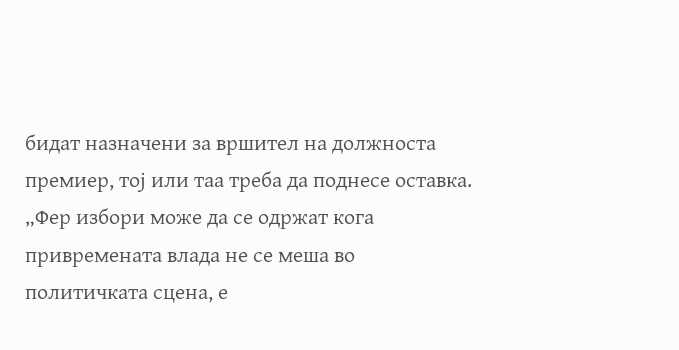бидат назначени за вршител на должноста премиер, тој или таа треба да поднесе оставка.
„Фер избори може да се одржат кога привремената влада не се меша во политичката сцена, е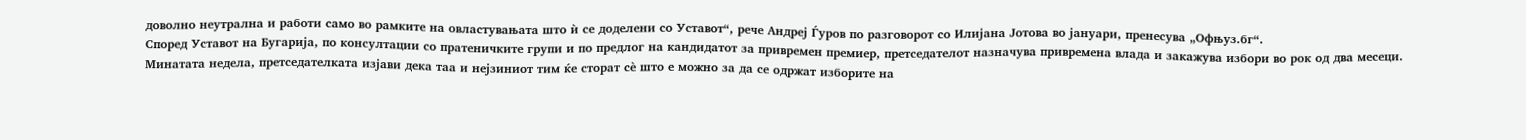доволно неутрална и работи само во рамките на овластувањата што ѝ се доделени со Уставот“, рече Андреј Ѓуров по разговорот со Илијана Јотова во јануари, пренесува „Офњуз.бг“.
Според Уставот на Бугарија, по консултации со пратеничките групи и по предлог на кандидатот за привремен премиер, претседателот назначува привремена влада и закажува избори во рок од два месеци.
Минатата недела, претседателката изјави дека таа и нејзиниот тим ќе сторат сè што е можно за да се одржат изборите на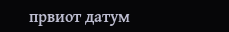првиот датум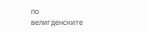по велигденските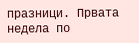празници. Првата недела по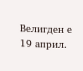Велигден е 19 април.